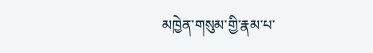མཁྱེན་གསུམ་གྱི་རྣམ་པ་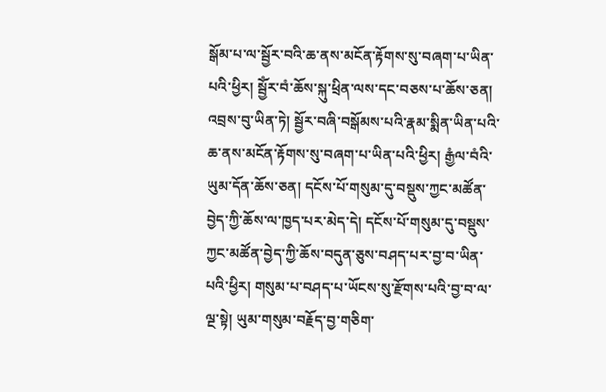སྒོམ་པ་ལ་སྦྱོར་བའི་ཆ་ནས་མངོན་རྟོགས་སུ་བཞག་པ་ཡིན་པའི་ཕྱིར། སྦྱོཾར་བཾ་ཆོས་སྐུ་ཕྲིན་ལས་དང་བཅས་པ་ཆོས་ཅན། འབྲས་བུ་ཡིན་ཏེ། སྦྱོར་བཞི་བསྒོམས་པའི་རྣམ་སྨིན་ཡིན་པའི་ཆ་ནས་མངོན་རྟོགས་སུ་བཞག་པ་ཡིན་པའི་ཕྱིར། རྒྱཾལ་བཾའི་ཡུམ་དོན་ཆོས་ཅན། དངོས་པོ་གསུམ་དུ་བསྡུས་ཀྱང་མཚོན་བྱེད་ཀྱི་ཆོས་ལ་ཁྱད་པར་མེད་དེ། དངོས་པོ་གསུམ་དུ་བསྡུས་ཀྱང་མཚོན་བྱེད་ཀྱི་ཆོས་བདུན་ཅུས་བཤད་པར་བྱ་བ་ཡིན་པའི་ཕྱིར། གསུམ་པ་བཤད་པ་ཡོངས་སུ་རྫོགས་པའི་བྱ་བ་ལ་ལྔ་སྟེ། ཡུམ་གསུམ་བརྗོད་བྱ་གཅིག་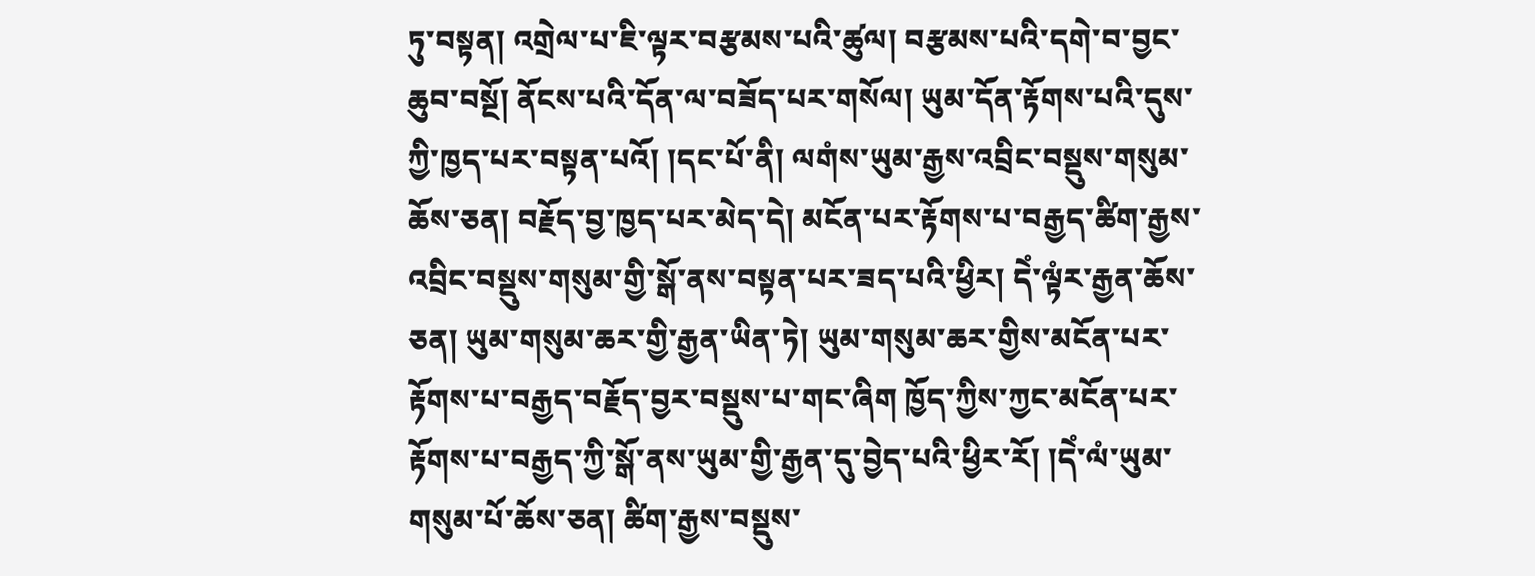ཏུ་བསྟན། འགྲེལ་པ་ཇི་ལྟར་བརྩམས་པའི་ཚུལ། བརྩམས་པའི་དགེ་བ་བྱང་ཆུབ་བསྔོ། ནོངས་པའི་དོན་ལ་བཟོད་པར་གསོལ། ཡུམ་དོན་རྟོགས་པའི་དུས་ཀྱི་ཁྱད་པར་བསྟན་པའོ། །དང་པོ་ནི། ལགཾས་ཡུམ་རྒྱས་འབྲིང་བསྡུས་གསུམ་ཆོས་ཅན། བརྗོད་བྱ་ཁྱད་པར་མེད་དེ། མངོན་པར་རྟོགས་པ་བརྒྱད་ཚིག་རྒྱས་འབྲིང་བསྡུས་གསུམ་གྱི་སྒོ་ནས་བསྟན་པར་ཟད་པའི་ཕྱིར། དེཾ་ལྟཾར་རྒྱན་ཆོས་ཅན། ཡུམ་གསུམ་ཆར་གྱི་རྒྱན་ཡིན་ཏེ། ཡུམ་གསུམ་ཆར་གྱིས་མངོན་པར་རྟོགས་པ་བརྒྱད་བརྗོད་བྱར་བསྡུས་པ་གང་ཞིག ཁྱོད་ཀྱིས་ཀྱང་མངོན་པར་རྟོགས་པ་བརྒྱད་ཀྱི་སྒོ་ནས་ཡུམ་གྱི་རྒྱན་དུ་བྱེད་པའི་ཕྱིར་རོ། །དེཾ་ལཾ་ཡུམ་གསུམ་པོ་ཆོས་ཅན། ཚིག་རྒྱས་བསྡུས་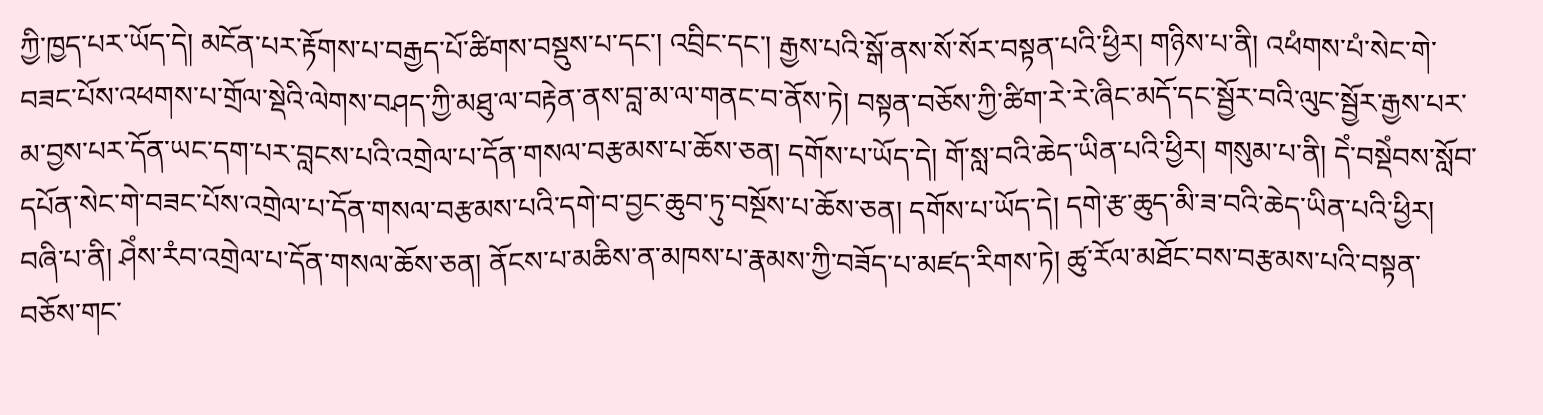ཀྱི་ཁྱད་པར་ཡོད་དེ། མངོན་པར་རྟོགས་པ་བརྒྱད་པོ་ཚིགས་བསྡུས་པ་དང་། འབྲིང་དང་། རྒྱས་པའི་སྒོ་ནས་སོ་སོར་བསྟན་པའི་ཕྱིར། གཉིས་པ་ནི། འཕཾགས་པཾ་སེང་གེ་བཟང་པོས་འཕགས་པ་གྲོལ་སྡེའི་ལེགས་བཤད་ཀྱི་མཐུ་ལ་བརྟེན་ནས་བླ་མ་ལ་གནང་བ་ནོས་ཏེ། བསྟན་བཅོས་ཀྱི་ཚིག་རེ་རེ་ཞིང་མདོ་དང་སྦྱོར་བའི་ལུང་སྦྱོར་རྒྱས་པར་མ་བྱས་པར་དོན་ཡང་དག་པར་བླངས་པའི་འགྲེལ་པ་དོན་གསལ་བརྩམས་པ་ཆོས་ཅན། དགོས་པ་ཡོད་དེ། གོ་སླ་བའི་ཆེད་ཡིན་པའི་ཕྱིར། གསུམ་པ་ནི། དེཾ་བསྡེཾབས་སློབ་དཔོན་སེང་གེ་བཟང་པོས་འགྲེལ་པ་དོན་གསལ་བརྩམས་པའི་དགེ་བ་བྱང་ཆུབ་ཏུ་བསྔོས་པ་ཆོས་ཅན། དགོས་པ་ཡོད་དེ། དགེ་རྩ་ཆུད་མི་ཟ་བའི་ཆེད་ཡིན་པའི་ཕྱིར། བཞི་པ་ནི། ཤེཾས་རཾབ་འགྲེལ་པ་དོན་གསལ་ཆོས་ཅན། ནོངས་པ་མཆིས་ན་མཁས་པ་རྣམས་ཀྱི་བཟོད་པ་མཛད་རིགས་ཏེ། ཚུ་རོལ་མཐོང་བས་བརྩམས་པའི་བསྟན་བཅོས་གང་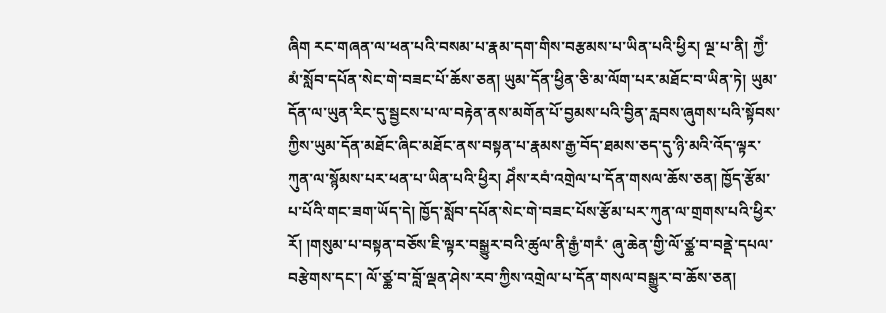ཞིག རང་གཞན་ལ་ཕན་པའི་བསམ་པ་རྣམ་དག་གིས་བརྩམས་པ་ཡིན་པའི་ཕྱིར། ལྔ་པ་ནི། ཀྱེཾ་མཾ་སློབ་དཔོན་སེང་གེ་བཟང་པོ་ཆོས་ཅན། ཡུམ་དོན་ཕྱིན་ཅི་མ་ལོག་པར་མཐོང་བ་ཡིན་ཏེ། ཡུམ་དོན་ལ་ཡུན་རིང་དུ་སྦྱངས་པ་ལ་བརྟེན་ནས་མགོན་པོ་བྱམས་པའི་བྱིན་རླབས་ཞུགས་པའི་སྟོབས་ཀྱིས་ཡུམ་དོན་མཐོང་ཞིང་མཐོང་ནས་བསྟན་པ་རྣམས་རྒྱ་བོད་ཐམས་ཅད་དུ་ཉི་མའི་འོད་ལྟར་ཀུན་ལ་སྙོམས་པར་ཕན་པ་ཡིན་པའི་ཕྱིར། ཤེཾས་རབཾ་འགྲེལ་པ་དོན་གསལ་ཆོས་ཅན། ཁྱོད་རྩོམ་པ་པོའི་གང་ཟག་ཡོད་དེ། ཁྱོད་སློབ་དཔོན་སེང་གེ་བཟང་པོས་རྩོམ་པར་ཀུན་ལ་གྲགས་པའི་ཕྱིར་རོ། །གསུམ་པ་བསྟན་བཅོས་ཇི་ལྟར་བསྒྱུར་བའི་ཚུལ་ནི་རྒྱཾ་གརཾ་ ཞུ་ཆེན་གྱི་ལོ་ཙྪ་བ་བནྡེ་དཔལ་བརྩེགས་དང་། ལོ་ཙྪ་བ་བློ་ལྡན་ཤེས་རབ་ཀྱིས་འགྲེལ་པ་དོན་གསལ་བསྒྱུར་བ་ཆོས་ཅན།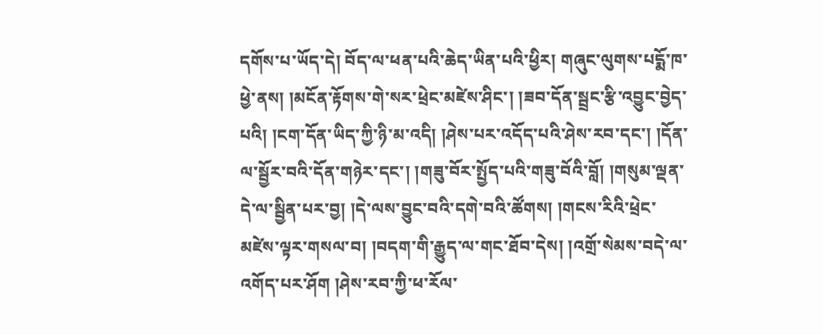དགོས་པ་ཡོད་དེ། བོད་ལ་ཕན་པའི་ཆེད་ཡིན་པའི་ཕྱིར། གཞུང་ལུགས་པདྨོ་ཁ་ཕྱེ་ནས། །མངོན་རྟོགས་གེ་སར་ཕྲེང་མཛེས་ཤིང་། །ཟབ་དོན་སྦྲང་རྩི་འབྱུང་བྱེད་པའི། །ངག་དོན་ཡིད་ཀྱི་ཉི་མ་འདི། །ཤེས་པར་འདོད་པའི་ཤེས་རབ་དང་། །དོན་ལ་སྦྱོར་བའི་དོན་གཉེར་དང་། །གཟུ་བོར་སྤྱོད་པའི་གཟུ་བོའི་བློ། །གསུམ་ལྡན་དེ་ལ་སྦྱིན་པར་བྱ། །དེ་ལས་བྱུང་བའི་དགེ་བའི་ཚོགས། །གངས་རིའི་ཕྲེང་མཛེས་ལྟར་གསལ་བ། །བདག་གི་རྒྱུད་ལ་གང་ཐོབ་དེས། །འགྲོ་སེམས་བདེ་ལ་འགོད་པར་ཤོག །ཤེས་རབ་ཀྱི་ཕ་རོལ་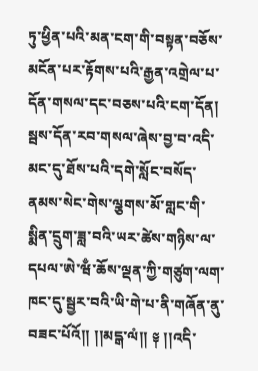ཏུ་ཕྱིན་པའི་མན་ངག་གི་བསྟན་བཅོས་མངོན་པར་རྟོགས་པའི་རྒྱན་འགྲེལ་པ་དོན་གསལ་དང་བཅས་པའི་ངག་དོན། སྦས་དོན་རབ་གསལ་ཞེས་བྱ་བ་འདི་མང་དུ་ཐོས་པའི་དགེ་སློང་བསོད་ནམས་སེང་གེས་ལྕགས་མོ་གླང་གི་སྨིན་དྲུག་ཟླ་བའི་ཡར་ཚེས་གཉིས་ལ་དཔལ་ཨེ་ཝྃ་ཆོས་ལྡན་ཀྱི་གཙུག་ལག་ཁང་དུ་སྦྱར་བའི་ཡི་གེ་པ་ནི་གཞོན་ནུ་བཟང་པོའོ།། །།མདྒ་ལཾ།། ༈ །།འདི་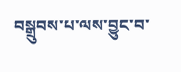བསྒྲུབས་པ་ལས་བྱུང་བ་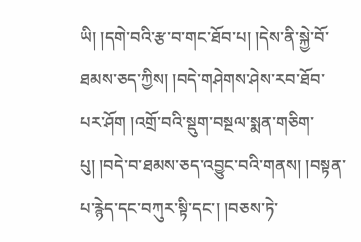ཡི། །དགེ་བའི་རྩ་བ་གང་ཐོབ་པ། །དེས་ནི་སྐྱེ་བོ་ཐམས་ཅད་ཀྱིས། །བདེ་གཤེགས་ཤེས་རབ་ཐོབ་པར་ཤོག །འགྲོ་བའི་སྡུག་བསྔལ་སྨན་གཅིག་པུ། །བདེ་བ་ཐམས་ཅད་འབྱུང་བའི་གནས། །བསྟན་པ་རྙེད་དང་བཀུར་སྟི་དང་། །བཅས་ཏེ་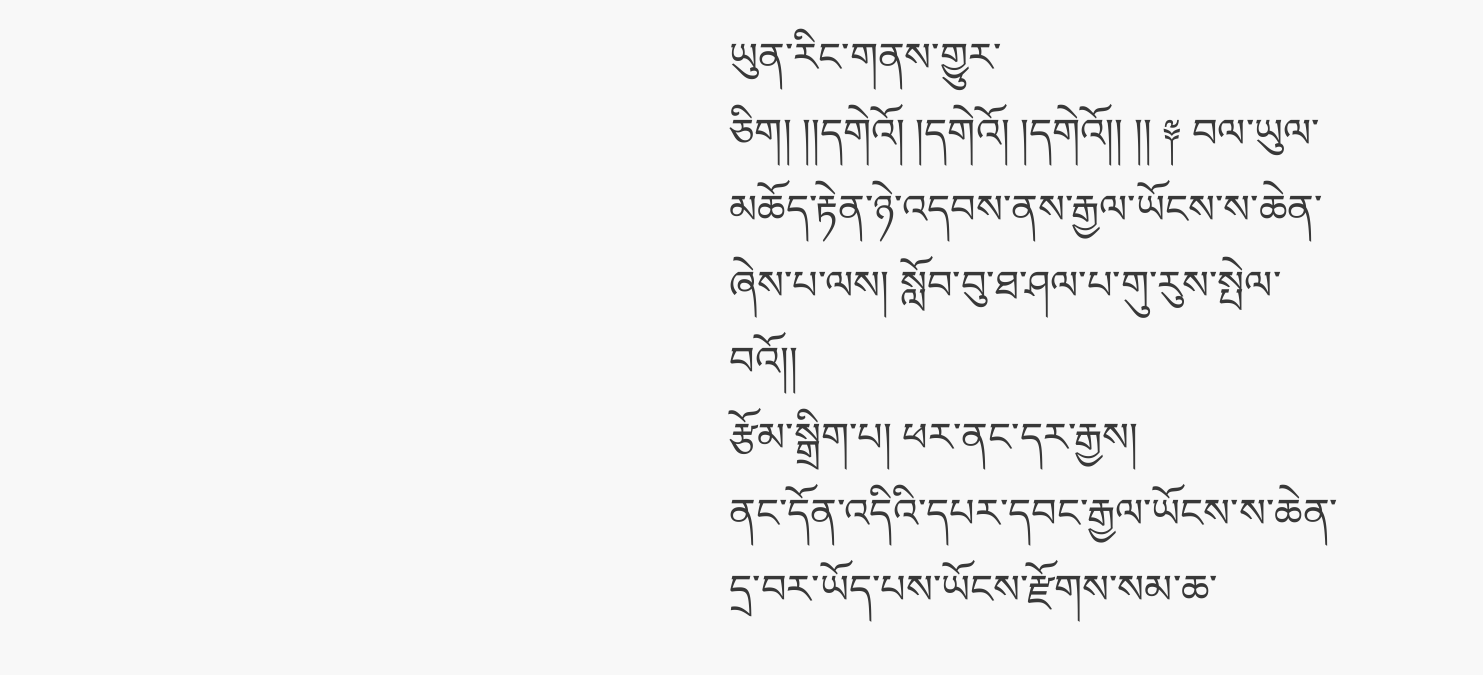ཡུན་རིང་གནས་གྱུར་ཅིག། །།དགེའོ། །དགེའོ། །དགེའོ།། །། ༈ བལ་ཡུལ་མཆོད་རྟེན་ཉེ་འདབས་ནས་རྒྱལ་ཡོངས་ས་ཆེན་ཞེས་པ་ལས། སློབ་བུ་ཐ་ཤལ་པ་གུ་རུས་སྤེལ་བའོ།།
རྩོམ་སྒྲིག་པ། ཕར་ནང་དར་རྒྱས།
ནང་དོན་འདིའི་དཔར་དབང་རྒྱལ་ཡོངས་ས་ཆེན་དྲ་བར་ཡོད་པས་ཡོངས་རྫོགས་སམ་ཆ་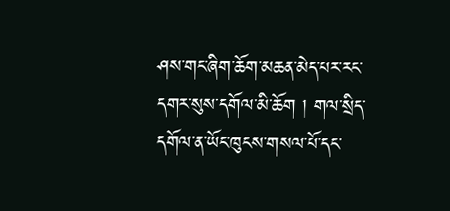ཤས་གང་ཞིག་ཆོག་མཆན་མེད་པར་རང་དགར་སུས་དགོལ་མི་ཆོག ། གལ་སྲིད་དགོལ་ན་ཡོང་ཁུངས་གསལ་པོ་དང་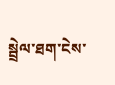སྦྲེལ་ཐག་ངེས་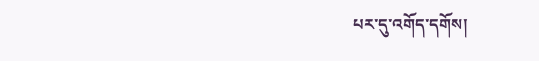པར་དུ་འགོད་དགོས།